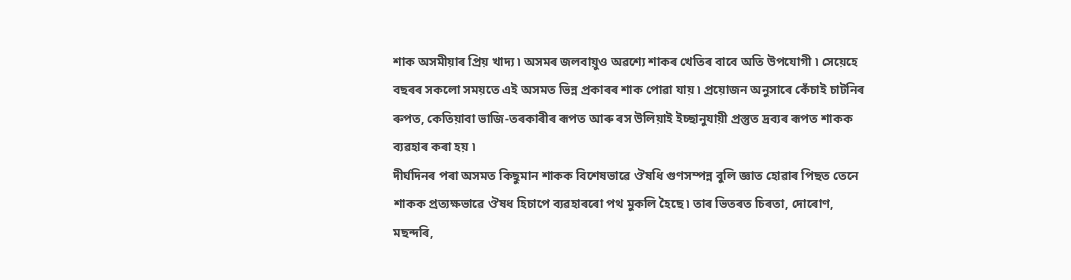শাক অসমীয়াৰ প্ৰিয় খাদ্য ৷ অসমৰ জলবায়ুও অৱশ্যে শাকৰ খেতিৰ বাবে অতি উপযোগী ৷ সেয়েহে বছৰৰ সকলো সময়তে এই অসমত ভিন্ন প্ৰকাৰৰ শাক পোৱা যায় ৷ প্ৰয়োজন অনুসাৰে কেঁচাই চাটনিৰ ৰুপত, কেতিয়াবা ভাজি-তৰকাৰীৰ ৰূপত আৰু ৰস উলিয়াই ইচ্ছানুযায়ী প্ৰস্তুত দ্ৰব্যৰ ৰূপত শাকক ব্যৱহাৰ কৰা হয় ৷
দীৰ্ঘদিনৰ পৰা অসমত কিছুমান শাকক বিশেষভাৱে ঔষধি গুণসম্পন্ন বুলি জ্ঞাত হোৱাৰ পিছত তেনে শাকক প্ৰত্যক্ষভাৱে ঔষধ হিচাপে ব্যৱহাৰৰো পথ মুকলি হৈছে ৷ তাৰ ভিতৰত চিৰতা, দোৰোণ, মছন্দৰি,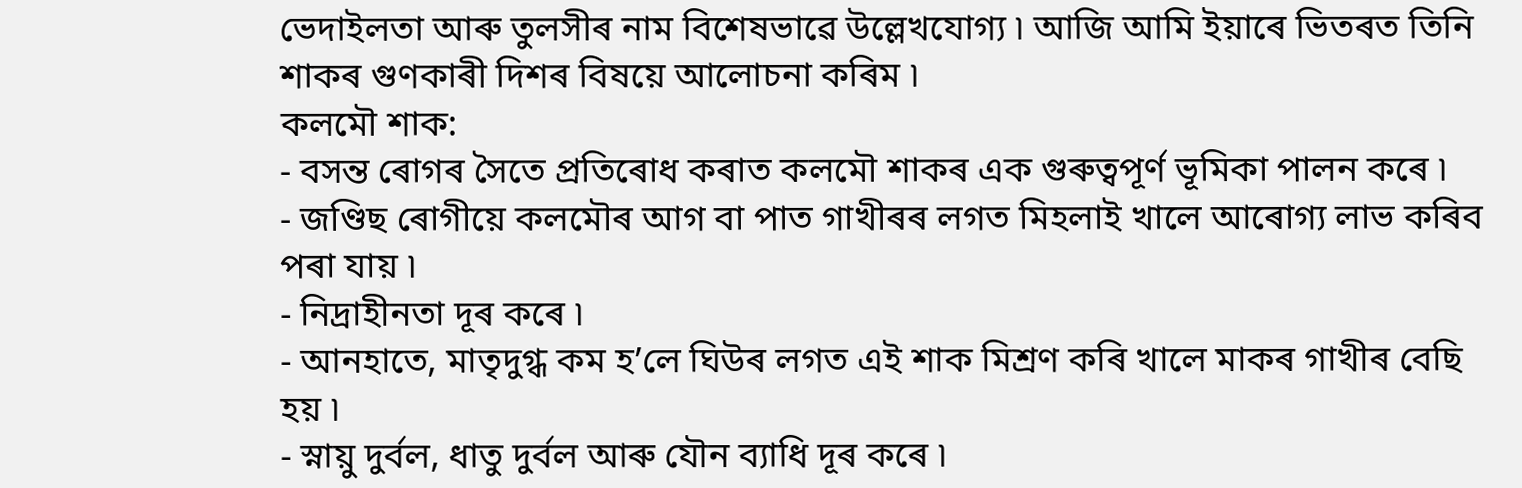ভেদাইলতা আৰু তুলসীৰ নাম বিশেষভাৱে উল্লেখযোগ্য ৷ আজি আমি ইয়াৰে ভিতৰত তিনি শাকৰ গুণকাৰী দিশৰ বিষয়ে আলোচনা কৰিম ৷
কলমৌ শাক:
- বসন্ত ৰোগৰ সৈতে প্ৰতিৰোধ কৰাত কলমৌ শাকৰ এক গুৰুত্বপূৰ্ণ ভূমিকা পালন কৰে ৷
- জণ্ডিছ ৰোগীয়ে কলমৌৰ আগ বা পাত গাখীৰৰ লগত মিহলাই খালে আৰোগ্য লাভ কৰিব পৰা যায় ৷
- নিদ্ৰাহীনতা দূৰ কৰে ৷
- আনহাতে, মাতৃদুগ্ধ কম হ’লে ঘিউৰ লগত এই শাক মিশ্ৰণ কৰি খালে মাকৰ গাখীৰ বেছি হয় ৷
- স্নায়ু দুৰ্বল, ধাতু দুৰ্বল আৰু যৌন ব্যাধি দূৰ কৰে ৷